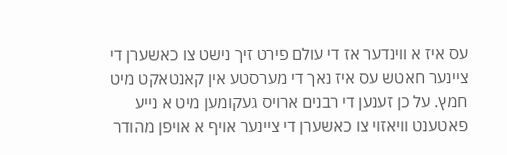עס איז א ווינדער אז די עולם פירט זיך נישט צו כאשערן די ציינער חאטש עס איז נאך די מערסטע אין קאנטאקט מיט חמץ. על כן זענען די רבנים ארויס געקומען מיט א נייע פאטענט וויאזוי צו כאשערן די ציינער אויף א אויפן מהודר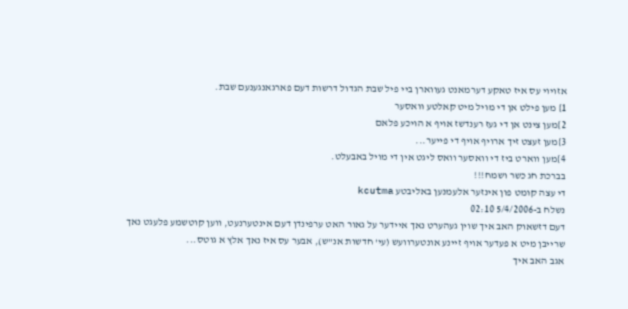אזויוי עס איז טאקע דערמאנט געווארן ביי פיל שבת הגדול דרשות דעם פארגאנגענעם שבת.
1} מען פילט אן די מויל מיט קאלטע וואסער
2}מען צינט אן די געז רענדשז אויף א הויכע פלאם
3}מען זעצט זיך ארויף אויף די פייער...
4}מען ווארט ביז די וואסער וואס ליגט אין די מויל באבעלט.
בברכת חג כשר ושמח!!!
די עצה קומט פון אינזער אלעמנען באליבטע kcutma
נשלח ב-5/4/2006 02:10
דעם דזשאוק האב איך שוין געהערט נאך איידער על גאור האט ערפינדן דעם אינטערנעט, ווען קוטשמע פלעגט נאך שרייבן מיט א פעדער אויף זיינע אונטערוועש (עי' חדשות אנ"ש), אבער עס איז נאך אלץ א גוטס...
אגב האב איך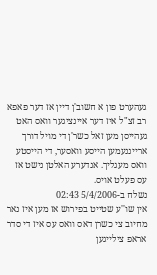געהערט פון א חשוב'ן דיין אז דער פאפא רב זצ"ל איז דער איינציגער וואס האט געהייסן מען זאל כשר'ן די מויל דורך ארייננעמען הייסע וואסער, די הייסטע וואס מעגליך. אנדערע האלטן נישט אז עס פעלט אויס.
נשלח ב-5/4/2006 02:43
אין שו''ע שטייט בפירוש אז מען איז נאר מחיוב צי כשרן דאס וואס עס איז די סדר אראפ צילייגען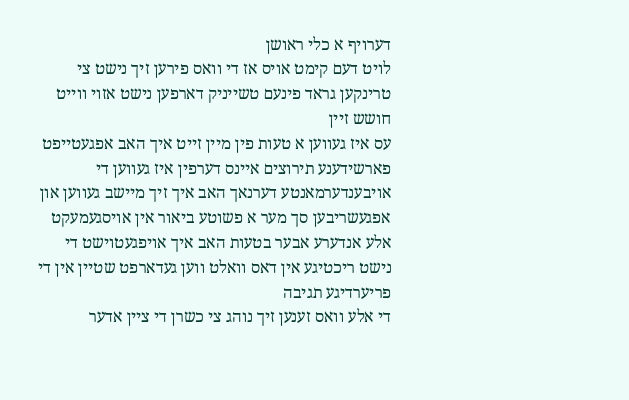דערויף א כלי ראושן
לויט דעם קימט אויס אז די וואס פירען זיך נישט צי טרינקען גראד פינעם טשייניק דארפען נישט אזוי ווייט חושש זיין
עס איז געווען א טעות פין מיין זייט איך האב אפגעטייפט פארשידענע תירוצים איינס דערפין איז געווען די אויבענדערמאנטע דערנאך האב איך זיך מיישב געווען און אפגעשריבען סך מער א פשוטע ביאור אין אויסגעמעקט אלע אנדערע אבער בטעות האב איך אויפגעטוישט די נישט ריכטיגע אין דאס וואלט ווען געדארפט שטיין אין די פריערדיגע תגיבה
די אלע וואס זענען זיך נוהג צי כשרן די ציין אדער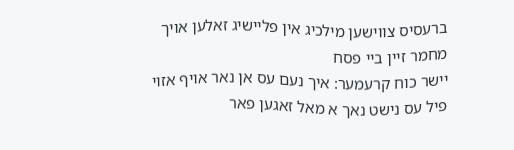ברעסיס צווישען מילכיג אין פליישיג זאלען אויך מחמר זיין ביי פסח
יישר כוח קרעמער: איך נעם עס אן נאר אויף אזוי פיל עס נישט נאך א מאל זאגען פאר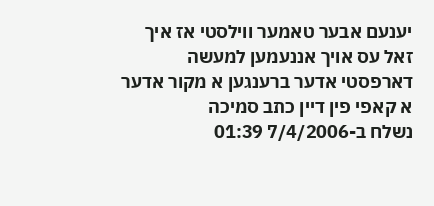יענעם אבער טאמער ווילסטי אז איך זאל עס אויך אננעמען למעשה דארפסטי אדער ברענגען א מקור אדער א קאפי פין דיין כתב סמיכה
נשלח ב-7/4/2006 01:39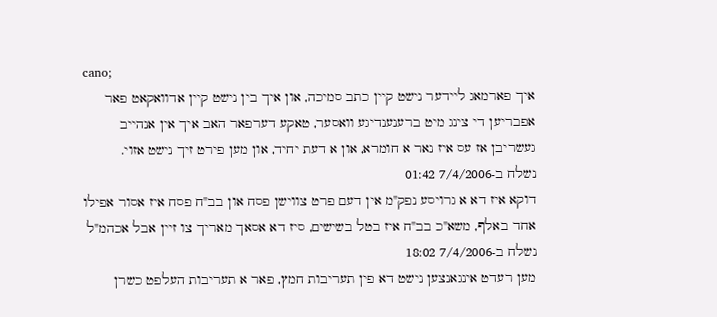cano;
איך פארמאג ליידער נישט קיין כתב סמיכה, און איך בין נישט קיין אדוואקאט פאר אפבריען די צינג מיט ברענענדיגע וואסער, טאקע דערפאר האב איך אין אנהייב געשריבן אז עס איז נאר א חומרא, און א דעת יחיד, און מען פירט זיך נישט אזוי.
נשלח ב-7/4/2006 01:42
דוקא איז דא א גרויסע נפק"מ אין דעם פרט צווישן פסח און בב"ח פסח איז אסור אפילו אחד באלף, משא"כ בב"ח איז בטל בשישים, סיז דא אסאך מאריך צו זיין אבל אכהמ"ל
נשלח ב-7/4/2006 18:02
מען רעדט אינגאנצען נישט דא פין תעריבות חמץ, פאר א תעריבות העלפט כשרן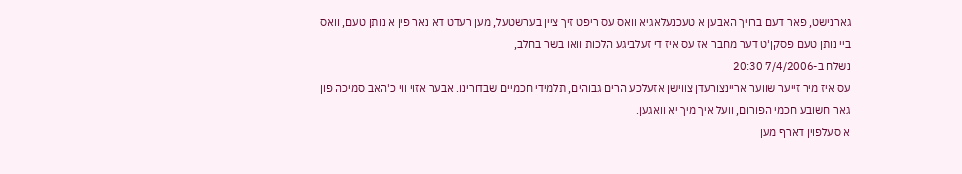גארנישט, פאר דעם ברויך האבען א טעכנעלאגיא וואס עס ריפט זיך ציין בערשטעל, מען רעדט דא נאר פין א נותן טעם, וואס ביי נותן טעם פסקן'ט דער מחבר אז עס איז די זעלביגע הלכות וואו בשר בחלב,
נשלח ב-7/4/2006 20:30
עס איז מיר זייער שווער אריינצורעדן צווישן אזעלכע הרים גבוהים, תלמידי חכמיים שבדורינו. אבער אזוי ווי כ'האב סמיכה פון גאר חשובע חכמי הפורום, וועל איך מיך יא וואגען.
א סעלפוין דארף מען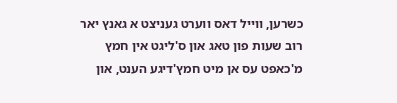כשרען, ווייל דאס ווערט געניצט א גאנץ יאר רוב שעות פון טאג און ס'ליגט אין חמץ מ'כאפט עס אן מיט חמץ'דיגע הענט, און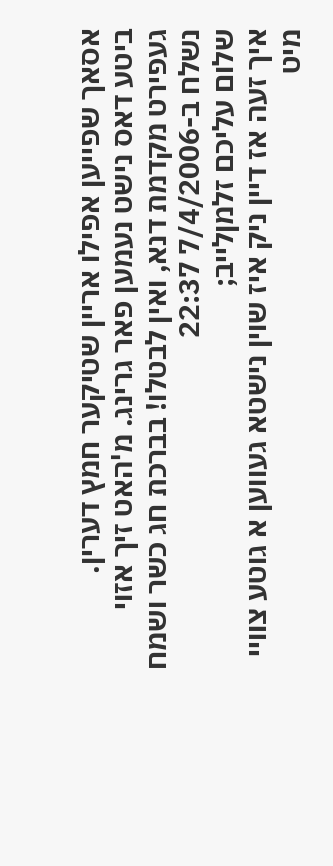אסאך שפייען אפילו אריין שטיקער חמץ דערין.
ביטע דאס נישט נעמען פאר גרינג. מ'האט זיך אזוי געפירט מקדמת דנא, ואין לבטלו! בברכת חג כשר ושמח
נשלח ב-7/4/2006 22:37
שלום עליכם זלמןלייב;
איך זעה אז דיין ניק איז שוין נישטא געווען א גוטע צוויי מיט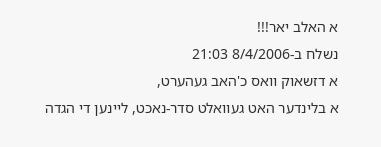א האלב יאר!!!
נשלח ב-8/4/2006 21:03
א דזשאוק וואס כ'האב געהערט,
א בלינדער האט געוואלט סדר-נאכט, ליינען די הגדה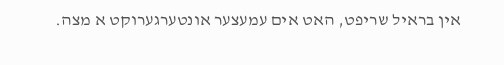אין בראיל שריפט, האט אים עמעצער אונטערגערוקט א מצה.